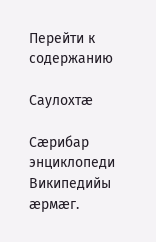Перейти к содержанию

Саулохтæ

Сæрибар энциклопеди Википедийы æрмæг.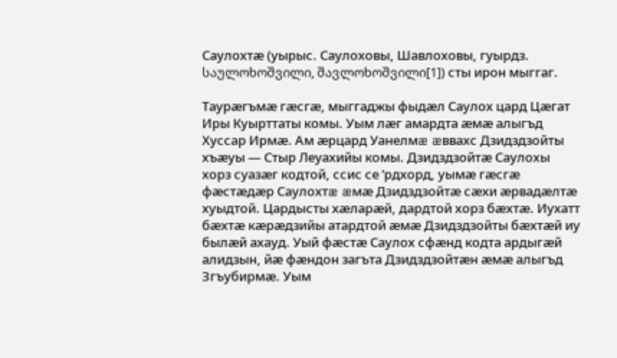Саулохтæ (уырыс. Саулоховы, Шавлоховы, гуырдз. საულოხოშვილი, შავლოხოშვილი[1]) сты ирон мыггаг.

Таурæгъмæ гæсгæ, мыггаджы фыдæл Саулох цард Цæгат Иры Куырттаты комы. Уым лæг амардта æмæ алыгъд Хуссар Ирмæ. Ам æрцард Уанелмæ æввахс Дзидздзойты хъæуы — Стыр Леуахийы комы. Дзидздзойтæ Саулохы хорз суазæг кодтой, ссис се ’рдхорд, уымæ гæсгæ фæстæдæр Саулохтæ æмæ Дзидздзойтæ сæхи æрвадæлтæ хуыдтой. Цардысты хæларæй, дардтой хорз бæхтæ. Иухатт бæхтæ кæрæдзийы атардтой æмæ Дзидздзойты бæхтæй иу былæй ахауд. Уый фæстæ Саулох сфæнд кодта ардыгæй алидзын, йæ фæндон загъта Дзидздзойтæн æмæ алыгъд Згъубирмæ. Уым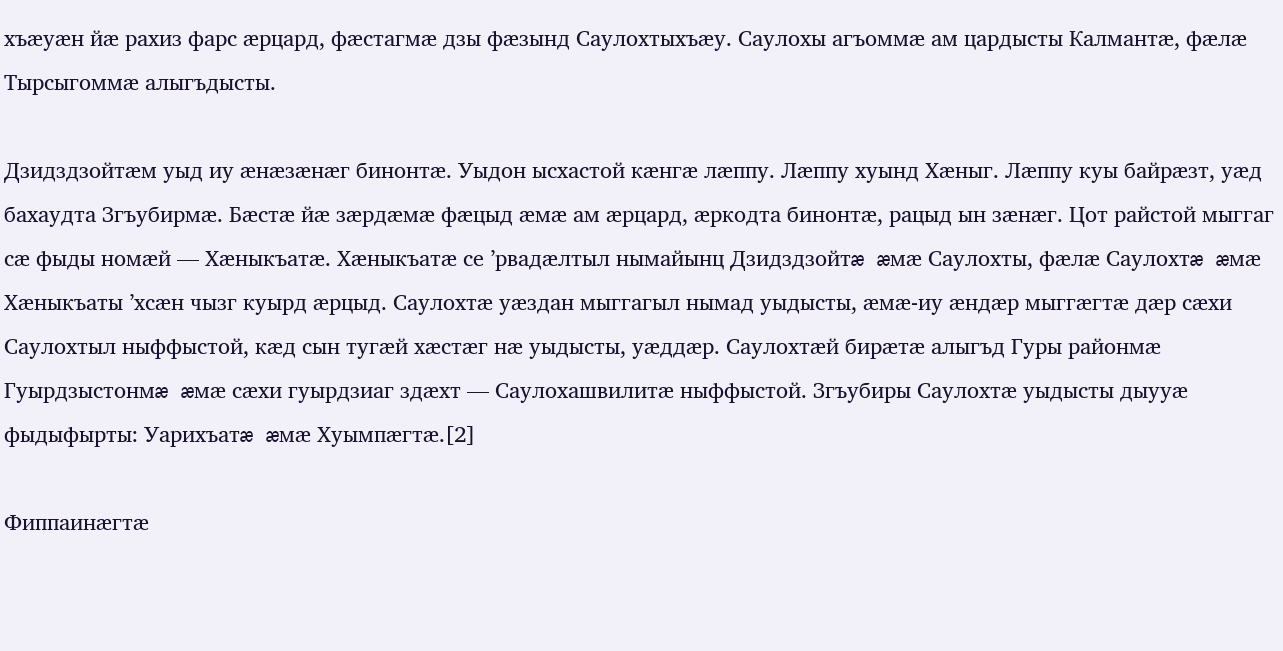хъæуæн йæ рахиз фарс æрцард, фæстагмæ дзы фæзынд Саулохтыхъæу. Саулохы агъоммæ ам цардысты Калмантæ, фæлæ Тырсыгоммæ алыгъдысты.

Дзидздзойтæм уыд иу æнæзæнæг бинонтæ. Уыдон ысхастой кæнгæ лæппу. Лæппу хуынд Хæныг. Лæппу куы байрæзт, уæд бахаудта Згъубирмæ. Бæстæ йæ зæрдæмæ фæцыд æмæ ам æрцард, æркодта бинонтæ, рацыд ын зæнæг. Цот райстой мыггаг сæ фыды номæй — Хæныкъатæ. Хæныкъатæ се ’рвадæлтыл нымайынц Дзидздзойтæ æмæ Саулохты, фæлæ Саулохтæ æмæ Хæныкъаты ’хсæн чызг куырд æрцыд. Саулохтæ уæздан мыггагыл нымад уыдысты, æмæ-иу æндæр мыггæгтæ дæр сæхи Саулохтыл ныффыстой, кæд сын тугæй хæстæг нæ уыдысты, уæддæр. Саулохтæй бирæтæ алыгъд Гуры районмæ Гуырдзыстонмæ æмæ сæхи гуырдзиаг здæхт — Саулохашвилитæ ныффыстой. Згъубиры Саулохтæ уыдысты дыууæ фыдыфырты: Уарихъатæ æмæ Хуымпæгтæ.[2]

Фиппаинæгтæ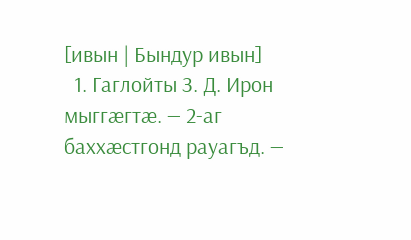[ивын | Бындур ивын]
  1. Гаглойты З. Д. Ирон мыггæгтæ. — 2-аг баххæстгонд рауагъд. —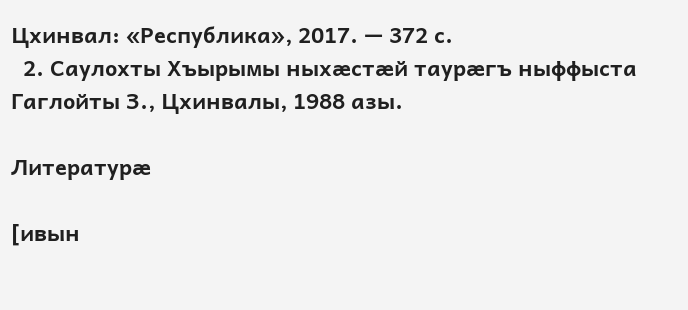Цхинвал: «Республика», 2017. — 372 с.
  2. Саулохты Хъырымы ныхæстæй таурæгъ ныффыста Гаглойты З., Цхинвалы, 1988 азы.

Литературæ

[ивын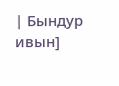| Бындур ивын]